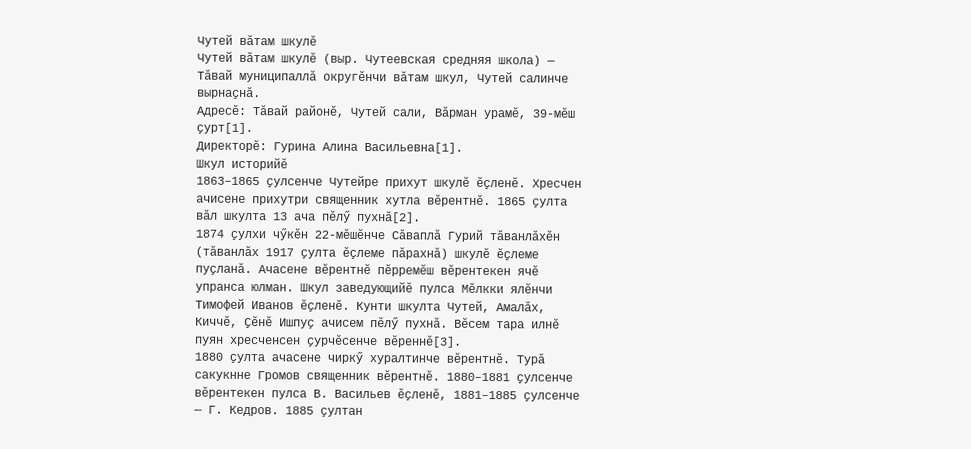Чутей вӑтам шкулӗ
Чутей вӑтам шкулӗ (выр. Чутеевская средняя школа) — Тӑвай муниципаллӑ округӗнчи вӑтам шкул, Чутей салинче вырнаҫнӑ.
Адресӗ: Тӑвай районӗ, Чутей сали, Вӑрман урамӗ, 39-мӗш ҫурт[1].
Директорӗ: Гурина Алина Васильевна[1].
Шкул историйӗ
1863–1865 ҫулсенче Чутейре прихут шкулӗ ӗҫленӗ. Хресчен ачисене прихутри священник хутла вӗрентнӗ. 1865 ҫулта вӑл шкулта 13 ача пӗлӳ пухнӑ[2].
1874 ҫулхи чӳкӗн 22-мӗшӗнче Сӑваплӑ Гурий тӑванлӑхӗн (тӑванлӑх 1917 ҫулта ӗҫлеме пӑрахнӑ) шкулӗ ӗҫлеме пуҫланӑ. Ачасене вӗрентнӗ пӗрремӗш вӗрентекен ячӗ упранса юлман. Шкул заведующийӗ пулса Мӗлкки ялӗнчи Тимофей Иванов ӗҫленӗ. Кунти шкулта Чутей, Амалӑх, Киччӗ, Ҫӗнӗ Ишпуҫ ачисем пӗлӳ пухнӑ. Вӗсем тара илнӗ пуян хресченсен ҫурчӗсенче вӗреннӗ[3].
1880 ҫулта ачасене чиркӳ хуралтинче вӗрентнӗ. Турӑ сакукнне Громов священник вӗрентнӗ. 1880–1881 ҫулсенче вӗрентекен пулса В. Васильев ӗҫленӗ, 1881–1885 ҫулсенче — Г. Кедров. 1885 ҫултан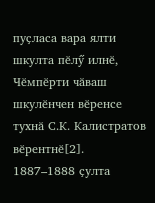пуҫласа вара ялти шкулта пӗлӳ илнӗ, Чӗмпӗрти чӑваш шкулӗнчен вӗренсе тухнӑ С.К. Калистратов вӗрентнӗ[2].
1887–1888 ҫулта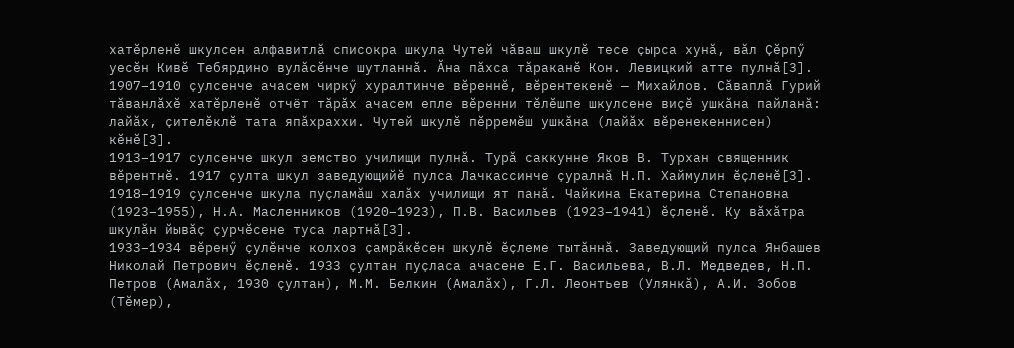хатӗрленӗ шкулсен алфавитлӑ списокра шкула Чутей чӑваш шкулӗ тесе ҫырса хунӑ, вӑл Ҫӗрпӳ уесӗн Кивӗ Тебярдино вулӑсӗнче шутланнӑ. Ӑна пӑхса тӑраканӗ Кон. Левицкий атте пулнӑ[3].
1907–1910 ҫулсенче ачасем чиркӳ хуралтинче вӗреннӗ, вӗрентекенӗ — Михайлов. Сӑваплӑ Гурий тӑванлӑхӗ хатӗрленӗ отчёт тӑрӑх ачасем епле вӗренни тӗлӗшпе шкулсене виҫӗ ушкӑна пайланӑ: лайӑх, ҫителӗклӗ тата япӑхраххи. Чутей шкулӗ пӗрремӗш ушкӑна (лайӑх вӗренекеннисен) кӗнӗ[3].
1913–1917 сулсенче шкул земство училищи пулнӑ. Турӑ саккунне Яков В. Турхан священник вӗрентнӗ. 1917 ҫулта шкул заведующийӗ пулса Лачкассинче ҫуралнӑ Н.П. Хаймулин ӗҫленӗ[3].
1918–1919 ҫулсенче шкула пуҫламӑш халӑх училищи ят панӑ. Чайкина Екатерина Степановна (1923–1955), Н.А. Масленников (1920–1923), П.В. Васильев (1923–1941) ӗҫленӗ. Ку вӑхӑтра шкулӑн йывӑҫ ҫурчӗсене туса лартнӑ[3].
1933–1934 вӗренӳ ҫулӗнче колхоз ҫамрӑкӗсен шкулӗ ӗҫлеме тытӑннӑ. Заведующий пулса Янбашев Николай Петрович ӗҫленӗ. 1933 ҫултан пуҫласа ачасене Е.Г. Васильева, В.Л. Медведев, Н.П. Петров (Амалӑх, 1930 ҫултан), М.М. Белкин (Амалӑх), Г.Л. Леонтьев (Улянкӑ), А.И. Зобов (Тӗмер),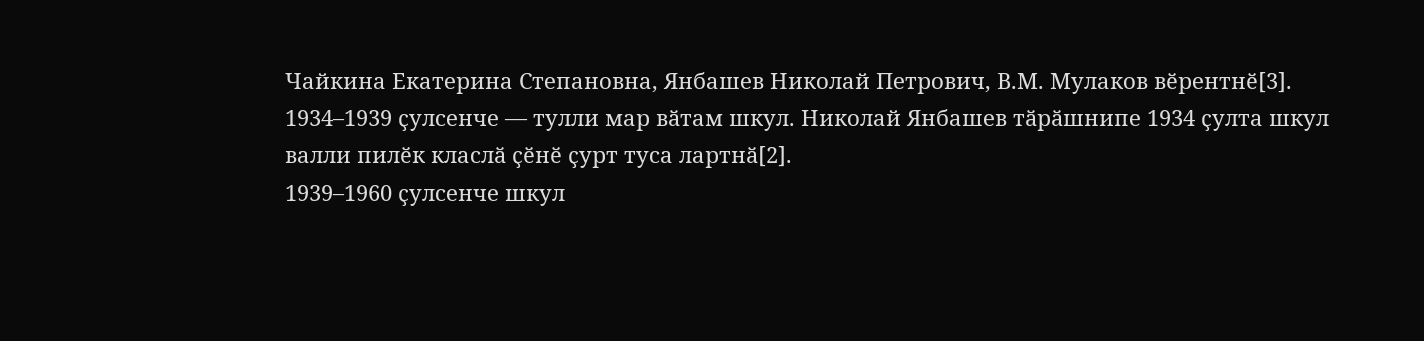Чайкина Екатерина Степановна, Янбашев Николай Петрович, В.М. Мулаков вӗрентнӗ[3].
1934–1939 ҫулсенче — тулли мар вӑтам шкул. Николай Янбашев тӑрӑшнипе 1934 ҫулта шкул валли пилӗк класлӑ ҫӗнӗ ҫурт туса лартнӑ[2].
1939–1960 ҫулсенче шкул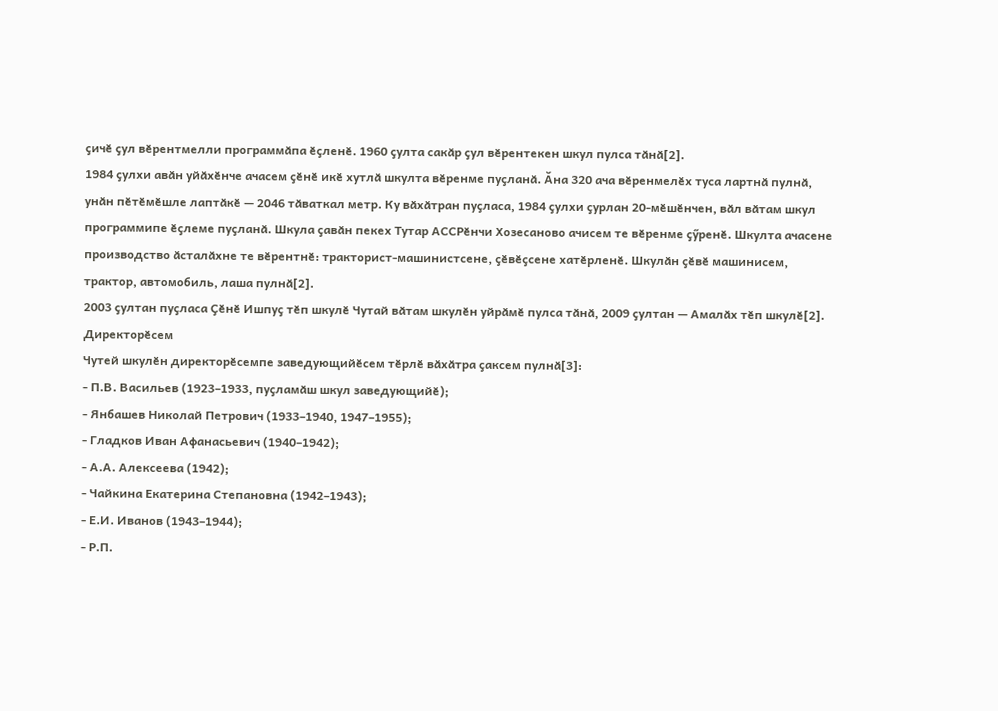ҫичӗ ҫул вӗрентмелли программӑпа ӗҫленӗ. 1960 ҫулта сакӑр ҫул вӗрентекен шкул пулса тӑнӑ[2].
1984 ҫулхи авӑн уйӑхӗнче ачасем ҫӗнӗ икӗ хутлӑ шкулта вӗренме пуҫланӑ. Ӑна 320 ача вӗренмелӗх туса лартнӑ пулнӑ, унӑн пӗтӗмӗшле лаптӑкӗ — 2046 тӑваткал метр. Ку вӑхӑтран пуҫласа, 1984 ҫулхи ҫурлан 20-мӗшӗнчен, вӑл вӑтам шкул программипе ӗҫлеме пуҫланӑ. Шкула ҫавӑн пекех Тутар АССРӗнчи Хозесаново ачисем те вӗренме ҫӳренӗ. Шкулта ачасене производство ӑсталӑхне те вӗрентнӗ: тракторист-машинистсене, ҫӗвӗҫсене хатӗрленӗ. Шкулӑн ҫӗвӗ машинисем, трактор, автомобиль, лаша пулнӑ[2].
2003 ҫултан пуҫласа Ҫӗнӗ Ишпуҫ тӗп шкулӗ Чутай вӑтам шкулӗн уйрӑмӗ пулса тӑнӑ, 2009 ҫултан — Амалӑх тӗп шкулӗ[2].
Директорӗсем
Чутей шкулӗн директорӗсемпе заведующийӗсем тӗрлӗ вӑхӑтра ҫаксем пулнӑ[3]:
- П.В. Васильев (1923–1933, пуҫламӑш шкул заведующийӗ);
- Янбашев Николай Петрович (1933–1940, 1947–1955);
- Гладков Иван Афанасьевич (1940–1942);
- А.А. Алексеева (1942);
- Чайкина Екатерина Степановна (1942–1943);
- Е.И. Иванов (1943–1944);
- Р.П.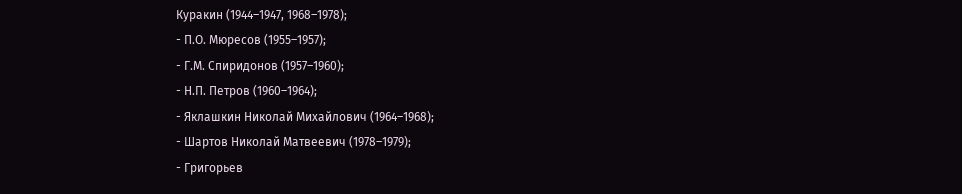Куракин (1944–1947, 1968–1978);
- П.О. Мюресов (1955–1957);
- Г.М. Спиридонов (1957–1960);
- Н.П. Петров (1960–1964);
- Яклашкин Николай Михайлович (1964–1968);
- Шартов Николай Матвеевич (1978–1979);
- Григорьев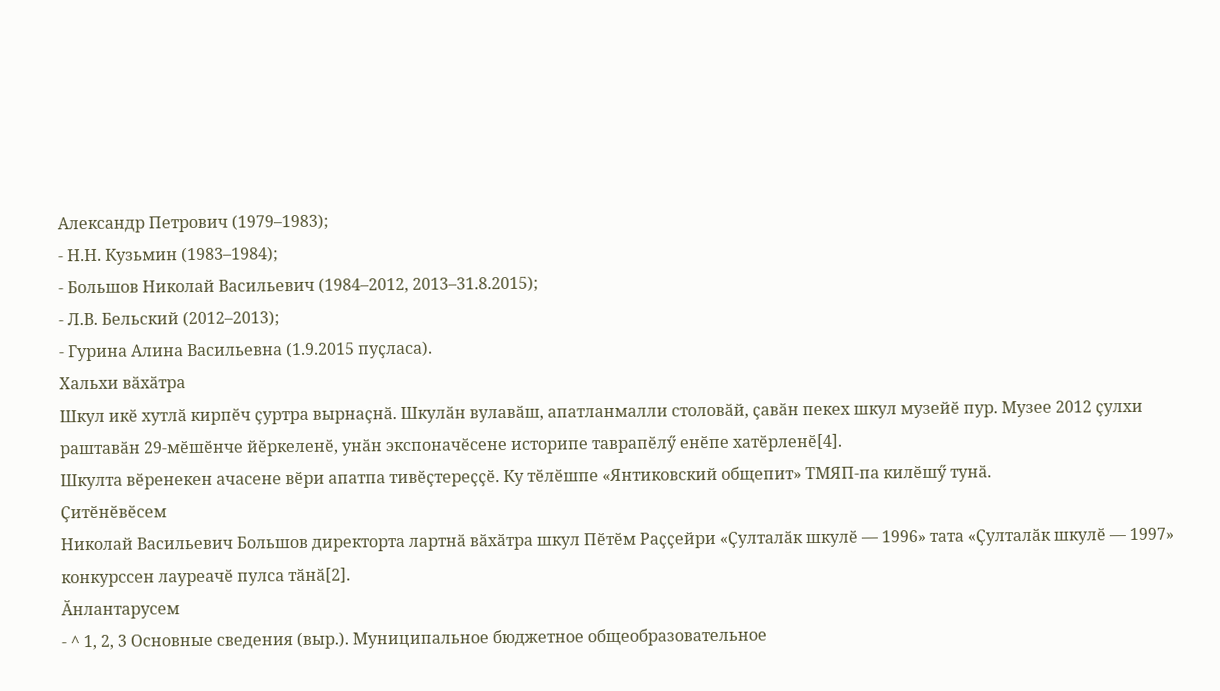Александр Петрович (1979–1983);
- Н.Н. Кузьмин (1983–1984);
- Большов Николай Васильевич (1984–2012, 2013–31.8.2015);
- Л.В. Бельский (2012–2013);
- Гурина Алина Васильевна (1.9.2015 пуҫласа).
Хальхи вӑхӑтра
Шкул икӗ хутлӑ кирпӗч ҫуртра вырнаҫнӑ. Шкулӑн вулавӑш, апатланмалли столовӑй, ҫавӑн пекех шкул музейӗ пур. Музее 2012 ҫулхи раштавӑн 29-мӗшӗнче йӗркеленӗ, унӑн экспоначӗсене историпе таврапӗлӳ енӗпе хатӗрленӗ[4].
Шкулта вӗренекен ачасене вӗри апатпа тивӗҫтереҫҫӗ. Ку тӗлӗшпе «Янтиковский общепит» ТМЯП-па килӗшӳ тунӑ.
Ҫитӗнӗвӗсем
Николай Васильевич Большов директорта лартнӑ вӑхӑтра шкул Пӗтӗм Раҫҫейри «Ҫулталӑк шкулӗ — 1996» тата «Ҫулталӑк шкулӗ — 1997» конкурссен лауреачӗ пулса тӑнӑ[2].
Ӑнлантарусем
- ^ 1, 2, 3 Основные сведения (выр.). Муниципальное бюджетное общеобразовательное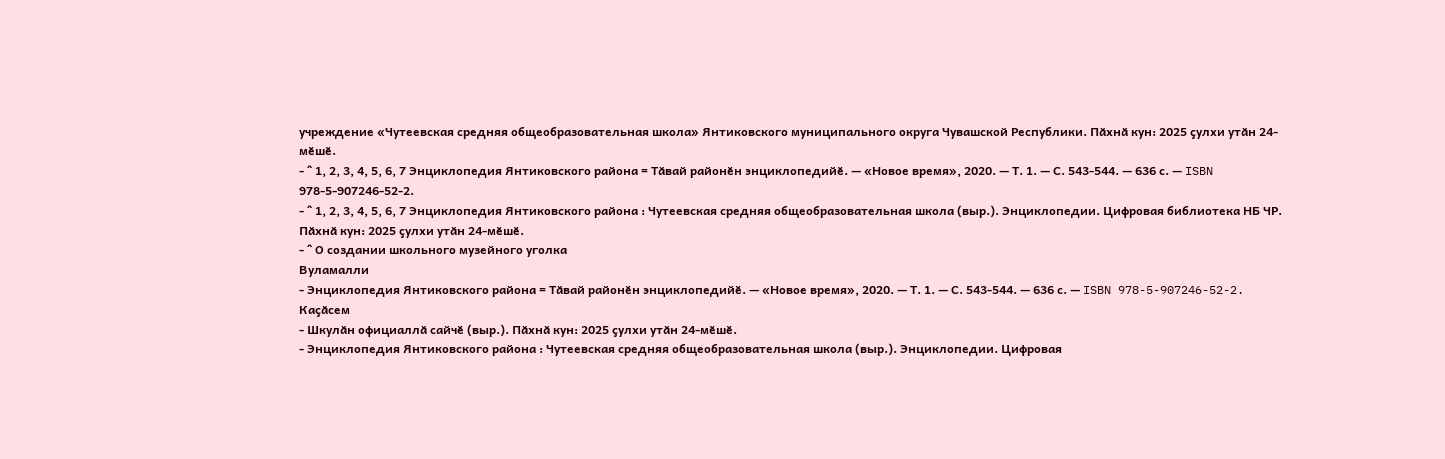учреждение «Чутеевская средняя общеобразовательная школа» Янтиковского муниципального округа Чувашской Республики. Пӑхнӑ кун: 2025 ҫулхи утӑн 24-мӗшӗ.
- ^ 1, 2, 3, 4, 5, 6, 7 Энциклопедия Янтиковского района = Тӑвай районӗн энциклопедийӗ. — «Новое время», 2020. — Т. 1. — С. 543-544. — 636 с. — ISBN 978-5-907246-52-2.
- ^ 1, 2, 3, 4, 5, 6, 7 Энциклопедия Янтиковского района : Чутеевская средняя общеобразовательная школа (выр.). Энциклопедии. Цифровая библиотека НБ ЧР. Пӑхнӑ кун: 2025 ҫулхи утӑн 24-мӗшӗ.
- ^ О создании школьного музейного уголка
Вуламалли
- Энциклопедия Янтиковского района = Тӑвай районӗн энциклопедийӗ. — «Новое время», 2020. — Т. 1. — С. 543-544. — 636 с. — ISBN 978-5-907246-52-2.
Каҫӑсем
- Шкулӑн официаллӑ сайчӗ (выр.). Пӑхнӑ кун: 2025 ҫулхи утӑн 24-мӗшӗ.
- Энциклопедия Янтиковского района : Чутеевская средняя общеобразовательная школа (выр.). Энциклопедии. Цифровая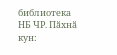библиотека НБ ЧР. Пӑхнӑ кун: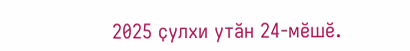2025 ҫулхи утӑн 24-мӗшӗ.